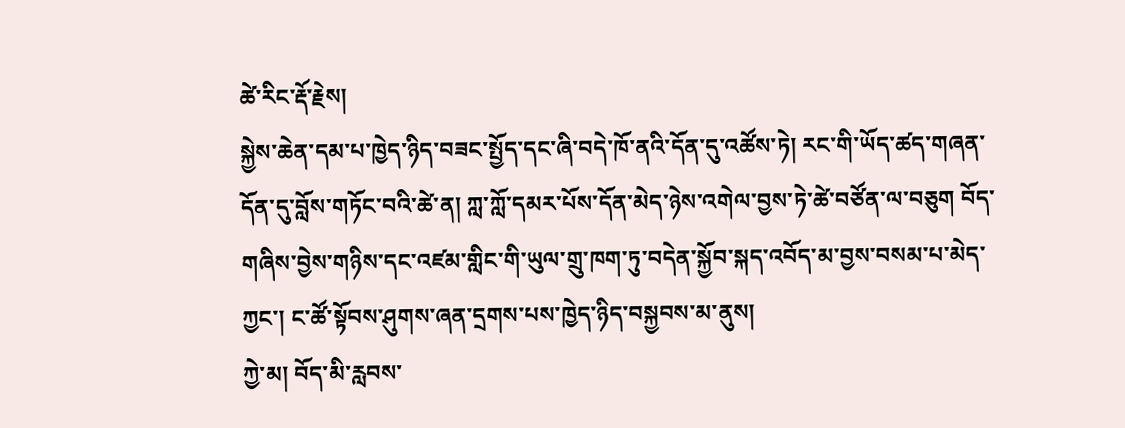ཚེ་རིང་རྡོ་རྗེས།
སྐྱེས་ཆེན་དམ་པ་ཁྱེད་ཉིད་བཟང་སྤྱོད་དང་ཞི་བདེ་ཁོ་ནའི་དོན་དུ་འཚོས་ཏེ། རང་གི་ཡོད་ཚད་གཞན་དོན་དུ་བློས་གཏོང་བའི་ཚེ་ན། ཀླ་ཀློ་དམར་པོས་དོན་མེད་ཉེས་འགེལ་བྱས་ཏེ་ཚེ་བཙོན་ལ་བཅུག བོད་གཞིས་བྱེས་གཉིས་དང་འཛམ་གླིང་གི་ཡུལ་གྲུ་ཁག་ཏུ་བདེན་སྐྱོབ་སྐད་འབོད་མ་བྱས་བསམ་པ་མེད་ཀྱང་། ང་ཚོ་སྟོབས་ཤུགས་ཞན་དྲགས་པས་ཁྱེད་ཉིད་བསྐྱབས་མ་ནུས།
ཀྱེ་མ། བོད་མི་རླབས་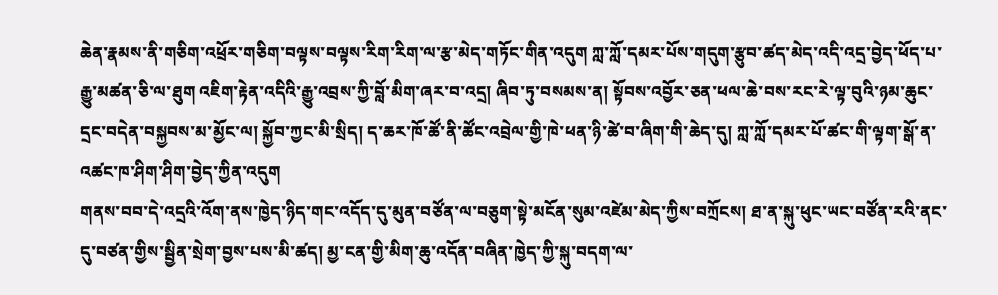ཆེན་རྣམས་ནི་གཅིག་འཕྲོར་གཅིག་བལྟས་བལྟས་རིག་རིག་ལ་རྩ་མེད་གཏོང་གིན་འདུག ཀླ་ཀློ་དམར་པོས་གདུག་རྩུབ་ཚད་མེད་འདི་འདྲ་བྱེད་ཕོད་པ་རྒྱུ་མཚན་ཅི་ལ་ཐུག འཇིག་རྟེན་འདིའི་རྒྱུ་འབྲས་ཀྱི་བློ་མིག་ཞར་བ་འདྲ། ཞིབ་ཏུ་བསམས་ན། སྟོབས་འབྱོར་ཅན་ཕལ་ཆེ་བས་རང་རེ་ལྟ་བུའི་ཉམ་ཆུང་དྲང་བདེན་བསྐྱབས་མ་མྱོང་ལ། སྐྱོབ་ཀྱང་མི་སྲིད། ད་ཆར་ཁོ་ཚོ་ནི་ཚོང་འབྲེལ་གྱི་ཁེ་ཕན་ཉི་ཚེ་བ་ཞིག་གི་ཆེད་དུ། ཀླ་ཀློ་དམར་པོ་ཚང་གི་ལྟག་སྒོ་ན་འཚང་ཁ་ཤིག་ཤིག་བྱེད་ཀྱིན་འདུག
གནས་བབ་དེ་འདྲའི་འོག་ནས་ཁྱེད་ཉིད་གང་འདོད་དུ་མུན་བཙོན་ལ་བཅུག་སྟེ་མངོན་སུམ་འཛེམ་མེད་ཀྱིས་བཀྲོངས། ཐ་ན་སྐུ་ཕུང་ཡང་བཙོན་རའི་ནང་དུ་བཙན་གྱིས་སྦྱིན་སྲེག་བྱས་པས་མི་ཚད། མྱ་ངན་གྱི་མིག་ཆུ་འདོན་བཞིན་ཁྱེད་ཀྱི་སྐུ་བདག་ལ་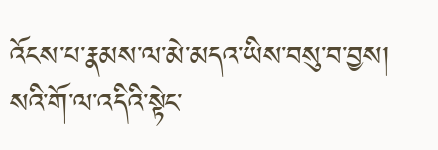འོངས་པ་རྣམས་ལ་མེ་མདའ་ཡིས་བསུ་བ་བྱས།
སའི་གོ་ལ་འདིའི་སྟེང་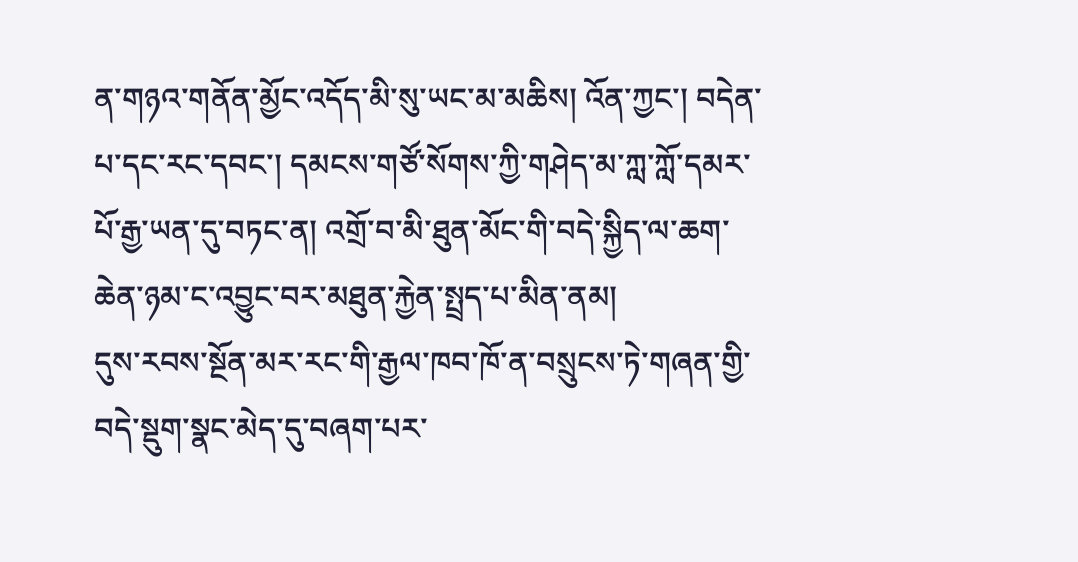ན་གཉའ་གནོན་མྱོང་འདོད་མི་སུ་ཡང་མ་མཆིས། འོན་ཀྱང་། བདེན་པ་དང་རང་དབང་། དམངས་གཙོ་སོགས་ཀྱི་གཤེད་མ་ཀླ་ཀློ་དམར་པོ་རྒྱ་ཡན་དུ་བཏང་ན། འགྲོ་བ་མི་ཐུན་མོང་གི་བདེ་སྐྱིད་ལ་ཆག་ཆེན་ཉམ་ང་འབྱུང་བར་མཐུན་རྐྱེན་སྤྲད་པ་མིན་ནམ།
དུས་རབས་སྔོན་མར་རང་གི་རྒྱལ་ཁབ་ཁོ་ན་བསྲུངས་ཏེ་གཞན་གྱི་བདེ་སྡུག་སྣང་མེད་དུ་བཞག་པར་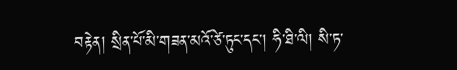བརྟེན། སྲིན་པོ་མི་གཟན་མའོ་ཙེ་ཏུང་དང་། ཧི་ཐི་ལི། སི་ཏ་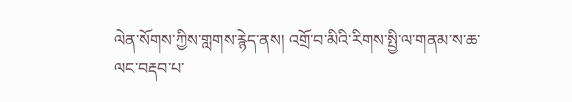ལེན་སོགས་ཀྱིས་གླགས་རྙེད་ནས། འགྲོ་བ་མིའི་རིགས་སྤྱི་ལ་གནམ་ས་ཆ་ལང་བརྡབ་པ་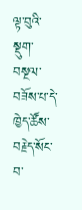ལྟ་བུའི་སྡུག་བསྔལ་བཟོས་པ་དེ་ཁྱེད་ཚོས་བརྗེད་སོང་བ་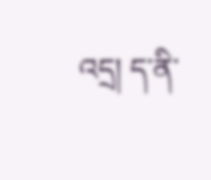འདྲ། ད་ནི་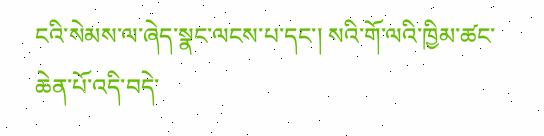ངའི་སེམས་ལ་ཞེད་སྣང་ལངས་པ་དང་། སའི་གོ་ལའི་ཁྱིམ་ཚང་ཆེན་པོ་འདི་བདེ་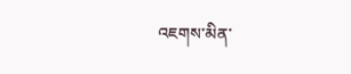འཇགས་མིན་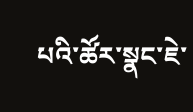པའི་ཚོར་སྣང་ཇེ་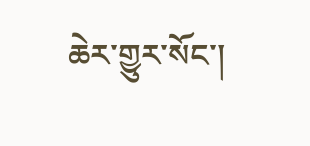ཆེར་གྱུར་སོང་།